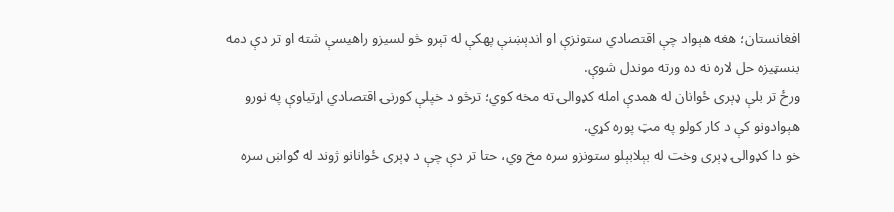افغانستان؛ هغه هېواد چې اقتصادي ستونزې او اندېښنې پهکې له تېرو څو لسیزو راهیسې شته او تر دې دمه بنسټیزه حل لاره نه ده ورته موندل شوې.
ورځ تر بلې ډېری ځوانان له همدې امله کډوالۍ ته مخه کوي؛ ترڅو د خپلې کورنۍ اقتصادي اړتیاوې په نورو هېوادونو کې د کار کولو په مټ پوره کړي.
خو دا کډوالۍ ډېری وخت له بېلابېلو ستونزو سره مخ وي، حتا تر دې چې د ډېری ځوانانو ژوند له ګواښ سره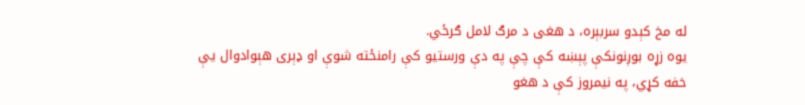له مخ کېدو سربېره، د هغی د مرګ لامل ګرځي.
یوه زړه بوږنونکې پېښه کې چې په دې ورستیو کې رامنځته شوې او ډېری هېوادوال یې خفه کړي، په نیمروز کې د هغو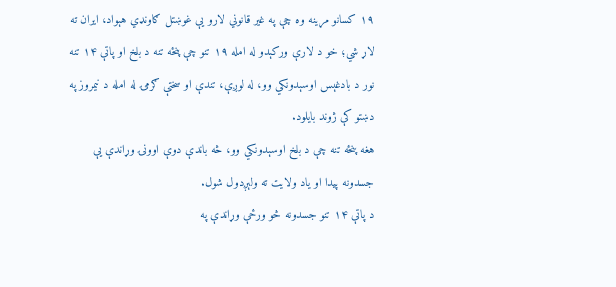۱۹ کسانو مړینه وه چې په غیر قانوني لارو یې غوښتل ګاونډي هېواد، ایران ته لاړ شي؛ خو د لارې ورکېدو له امله ۱۹ تنو چې پنځه تنه د بلخ او پاتې ۱۴ تنه نور د بادغېس اوسېدونکي وو، له لوږې، تندې او سختې ګرمۍ له امله د نیمروز په دښتو کې ژوند بایلود.
هغه پنځه تنه چې د بلخ اوسېدونکي وو، څه باندې دوې اوونۍ وړاندې یې جسدونه پیدا او یاد ولایت ته ولېږدول شول.
د پاتې ۱۴ تنو جسدونه څو ورځې وړاندې په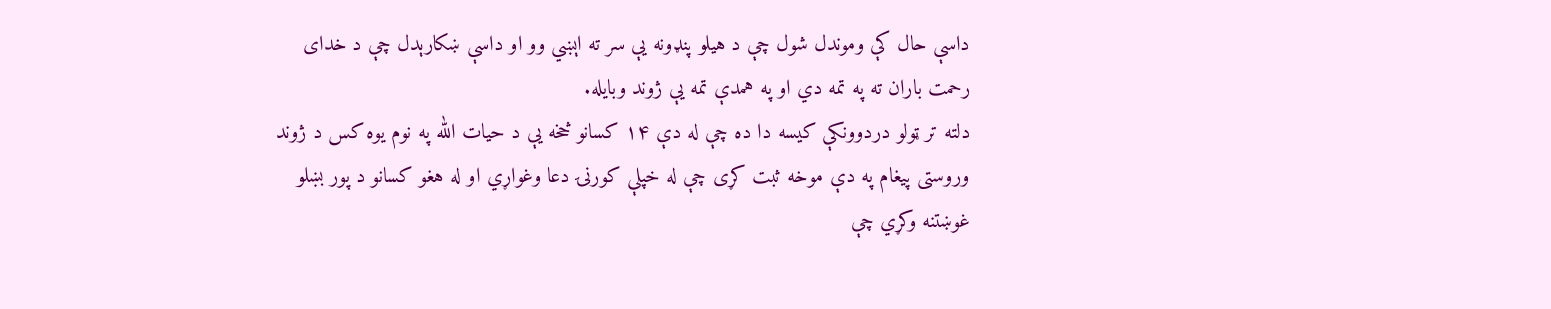داسې حال کې وموندل شول چې د هیلو پنډونه یې سر ته اېښي وو او داسې ښکارېدل چې د خدای رحمت باران ته په تمه دي او په همدې تمه یې ژوند وبایله.
دلته تر ټولو دردوونکې کیسه دا ده چې له دې ۱۴ کسانو څخه یې د حیات الله په نوم یوه کس د ژوند وروستی پیغام په دې موخه ثبت کړی چې له خپلې کورنۍ دعا وغواړي او له هغو کسانو د پور بښلو غوښتنه وکړي چې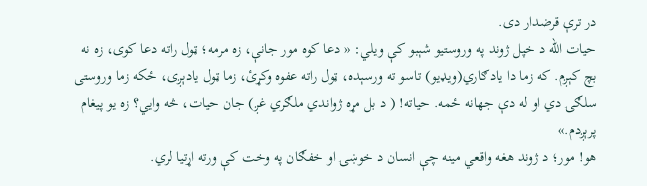در ترې قرضدار دی.
حیات الله د خپل ژوند په وروستیو شېبو کې ویلي: « دعا کوه مور جانې، زه مرمه؛ ټول راته دعا کوی، زه نه بچ کېږم. که زما دا یادګاري(ویډیو) تاسو ته ورسېده، ټول راته عفوه وکړئ، زما ټول یادېږی، ځکه زما وروستی سلګۍ دي او له دې جهانه ځمه. حیاته! ( د بل مړه ژواندي ملګري غږ) جان حیات، څه وايي؟ زه یو پیغام پرېږدم.»
هو! مور؛ د ژوند هغه واقعي مینه چې انسان د خوښۍ او خفګان په وخت کې ورته اړتیا لري.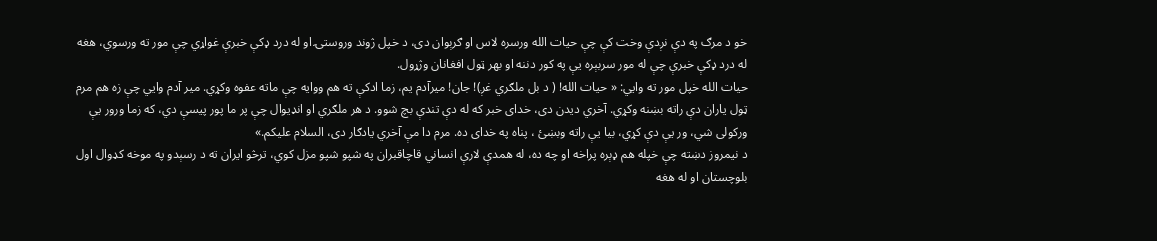خو د مرګ په دې نږدې وخت کې چې حیات الله ورسره لاس او ګرېوان دی، د خپل ژوند وروستۍ او له درد ډکې خبرې غواړي چې مور ته ورسوي، هغه له درد ډکې خبرې چې له مور سربېره یې په کور دننه او بهر ټول افغانان وژړول.
حیات الله خپل مور ته وايي: « حیات الله! ( د بل ملګري غږ)! جان! میرآدم یم، زما ادکې ته هم ووایه چې ماته عفوه وکړي. میر آدم وايي چې زه هم مرم ټول یاران دې راته بښنه وکړي. آخري دیدن دی، خدای خبر که له دې تندې بچ شوو. د هر ملګري او انډیوال چې پر ما پور پیسې دي، که زما ورور یې ورکولی شي، ور یې دې کړي، بیا یې راته وبښئ ، پناه په خدای ده. مرم دا مې آخري یادګار دی، السلام علیکم.»
د نیمروز دښته چې خپله هم ډېره پراخه او چه ده، له همدې لارې انساني قاچاقبران په شپو شپو مزل کوي، ترڅو ایران ته د رسېدو په موخه کډوال اول بلوچستان او له هغه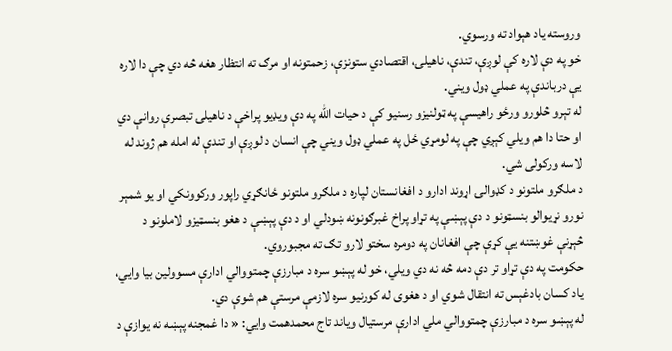وروسته یاد هېواد ته ورسوي.
خو په دې لاره کې لوږې، تندې، ناهیلۍ، اقتصادي ستونزې، زحمتونه او مرګ ته انتظار هغه څه دي چې دا لاره یې درباندې په عملي ډول ویني.
له تېرو څلورو ورځو راهیسې په ټولنیزو رسنیو کې د حیات الله په دې ویډیو پراخې د ناهیلۍ تبصرې روانې دي او حتا دا هم ویلي کېږي چې په لومړي ځل په عملي ډول ویني چې انسان د لوږې او تندې له امله هم ژوند له لاسه ورکولی شي.
د ملګرو ملتونو د کډوالۍ اړوند ادارو د افغانستان لپاره د ملګرو ملتونو ځانګړي راپور ورکوونکي او یو شمېر نورو نړیوالو بنسټونو د دې پېښې په تړاو پراخ غبرګونونه ښودلي او د دې پېښې د هغو بنسټیزو لاملونو د څېړنې غوښتنه یې کړې چې افغانان په دومره سختو لارو تګ ته مجبوروي.
حکومت په دې تړاو تر دې دمه څه نه دي ویلي، خو له پېښو سره د مبارزې چمتووالي ادارې مسوولین بیا وایي، یاد کسان بادغېس ته انتقال شوي او د هغوی له کورنیو سره لازمې مرستې هم شوې دي.
له پېښو سره د مبارزې چمتووالي ملي ادارې مرستیال ویاند تاج محمدهمت وايي: « دا غمجنه پېښه نه یوازې د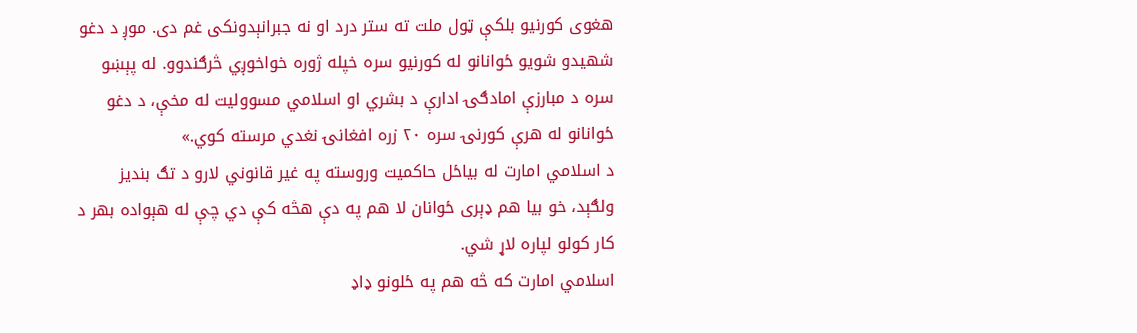هغوی کورنیو بلکې ټول ملت ته ستر درد او نه جبرانېدونکی غم دی. موږ د دغو شهیدو شویو ځوانانو له کورنیو سره خپله ژوره خواخوږي څرګندوو. له پېښو سره د مبارزې امادګۍ ادارې د بشري او اسلامي مسوولیت له مخې، د دغو ځوانانو له هرې کورنۍ سره ۲۰ زره افغانۍ نغدي مرسته کوي.»
د اسلامي امارت له بیاځل حاکمیت وروسته په غیر قانوني لارو د تګ بندیز ولګېد، خو بیا هم ډېری ځوانان لا هم په دې هڅه کې دي چې له هېواده بهر د کار کولو لپاره لاړ شي.
اسلامي امارت که څه هم په ځلونو ډاډ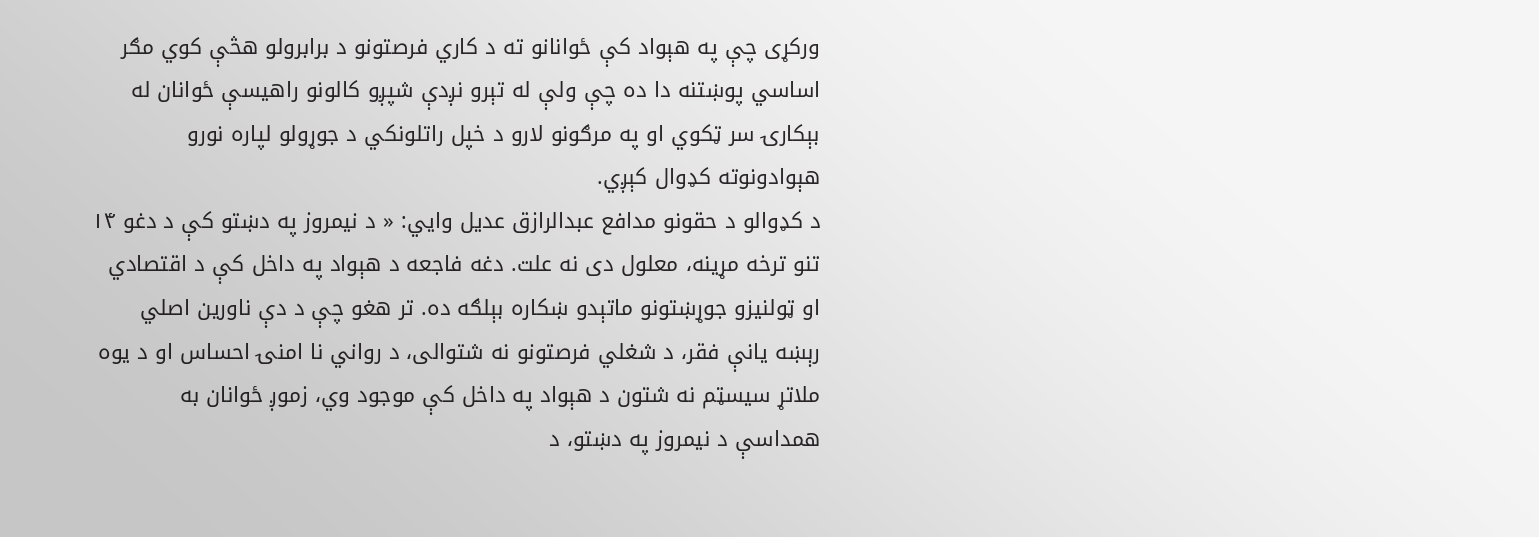ورکړی چې په هېواد کې ځوانانو ته د کاري فرصتونو د برابرولو هڅې کوي مګر اساسي پوښتنه دا ده چې ولې له تېرو نږدې شپږو کالونو راهیسې ځوانان له بېکارۍ سر ټکوي او په مرګونو لارو د خپل راتلونکي د جوړولو لپاره نورو هېوادونوته کډوال کېږي.
د کډوالو د حقونو مدافع عبدالرازق عدیل وایي: « د نیمروز په دښتو کې د دغو ۱۴ تنو ترخه مړینه، معلول دی نه علت. دغه فاجعه د هېواد په داخل کې د اقتصادي او ټولنیزو جوړښتونو ماتېدو ښکاره بېلګه ده. تر هغو چې د دې ناورین اصلي رېښه یانې فقر، د شغلي فرصتونو نه شتوالی، د رواني نا امنۍ احساس او د یوه ملاتړ سیسټم نه شتون د هېواد په داخل کې موجود وي، زموږ ځوانان به همداسې د نیمروز په دښتو، د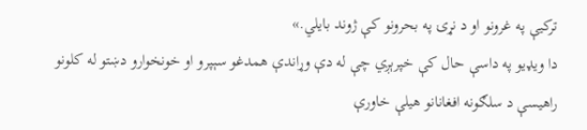ترکیې په غرونو او د نړۍ په بحرونو کې ژوند بایلي.»
دا ویډیو په داسې حال کې خپرېږي چې له دې وړاندې همدغو سېپرو او خونخوارو دښتو له کلونو راهیسې د سلګونه افغانانو هیلې خاورې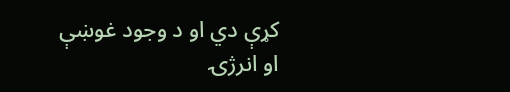کړې دي او د وجود غوښې او انرژۍ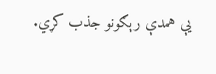یې همدې رېګونو جذب کړي.